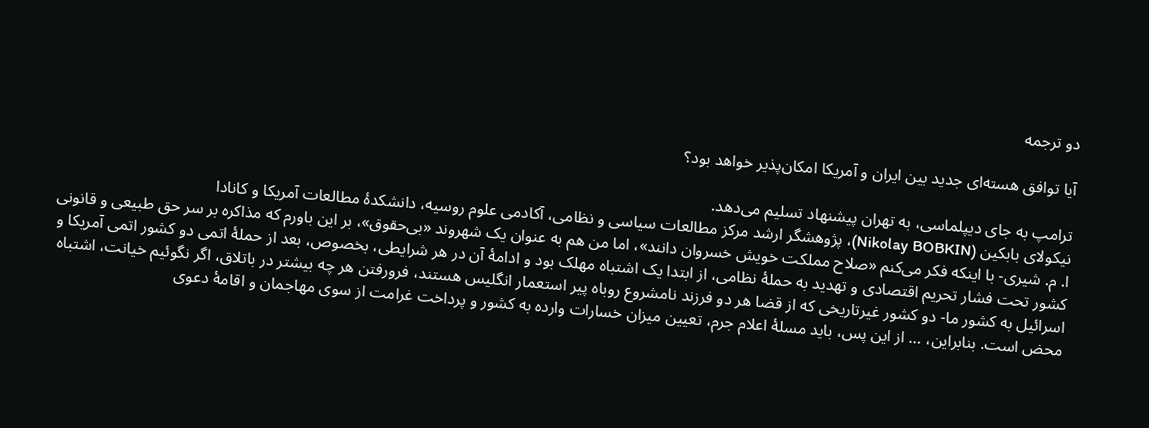دو ترجمه

آیا توافق هسته‌ای جدید بین ایران و آمریکا امکان‌پذیر خواهد بود؟

ترامپ به جای دیپلماسی، به تهران پیشنهاد تسلیم می‌دهد.
نیکولای بابکین (Nikolay BOBKIN)، پژوهشگر ارشد مرکز مطالعات سیاسی و نظامی، آکادمی علوم روسیه، دانشکدۀ مطالعات آمریکا و کانادا
ا. م. شیری- با اینکه فکر می‌کنم «صلاح مملکت خویش خسروان دانند»، اما من هم به عنوان یک شهروند «بی‌حقوق»، بر این باورم که مذاکره بر سر حق طبیعی و قانونی کشور تحت فشار تحریم اقتصادی و تهدید به حملۀ نظامی، از ابتدا یک اشتباه مهلک بود و ادامۀ آن در هر شرایطی، بخصوص، بعد از حملۀ اتمی دو کشور اتمی آمریکا و اسرائیل به کشور ما- دو کشور غیرتاریخی که از قضا هر دو فرزند نامشروع روباه پیر استعمار انگلیس هستند، فرورفتن هر چه بیشتر در باتلاق، اگر نگوئیم خیانت، اشتباه محض است. بنابراین، … از این پس، باید مسلۀ اعلام جرم، تعیین میزان خسارات وارده به کشور و پرداخت غرامت از سوی مهاجمان و اقامۀ دعوی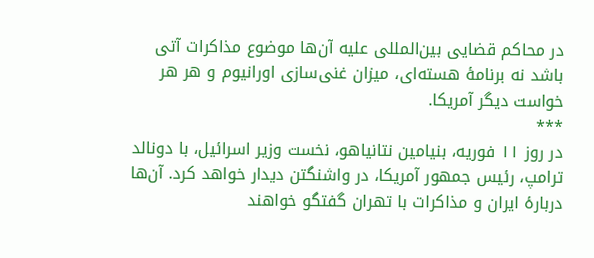در محاکم قضایی بین‌المللی علیه آن‌ها موضوع مذاکرات آتی باشد نه برنامۀ هسته‌ای، میزان غنی‌سازی اورانیوم و هر هر خواست دیگر آمریکا.
***
در روز ۱۱ فوریه، بنیامین نتانیاهو، نخست وزیر اسرائیل، با دونالد ترامپ، رئیس جمهور آمریکا، در واشنگتن دیدار خواهد کرد. آن‌ها دربارۀ ایران و مذاکرات با تهران گفتگو خواهند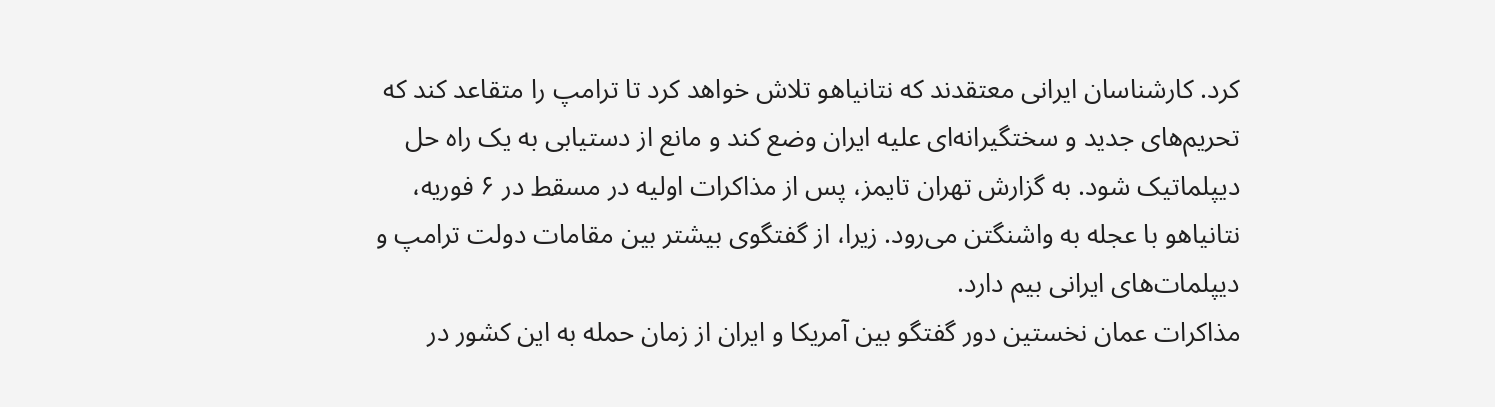کرد. کارشناسان ایرانی معتقدند که نتانیاهو تلاش خواهد کرد تا ترامپ را متقاعد کند که تحریم‌های جدید و سختگیرانه‌ای علیه ایران وضع کند و مانع از دستیابی به یک راه حل دیپلماتیک شود. به گزارش تهران تایمز، پس از مذاکرات اولیه در مسقط در ۶ فوریه، نتانیاهو با عجله به واشنگتن می‌رود. زیرا، از گفتگوی بیشتر بین مقامات دولت ترامپ و دیپلمات‌های ایرانی بیم دارد.
مذاکرات عمان نخستین دور گفتگو بین آمریکا و ایران از زمان حمله به این کشور در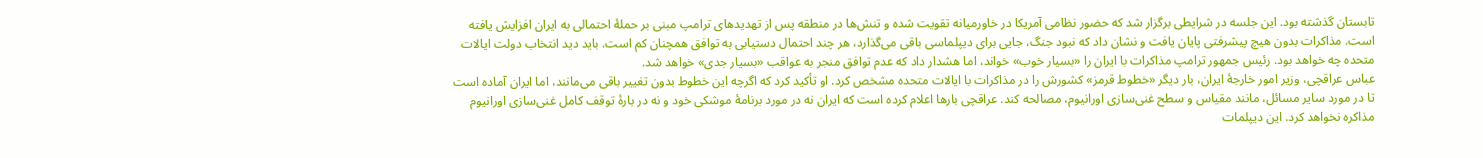تابستان گذشته بود. این جلسه در شرایطی برگزار شد که حضور نظامی آمریکا در خاورمیانه تقویت شده و تنش‌ها در منطقه پس از تهدیدهای ترامپ مبنی بر حملۀ احتمالی به ایران افزایش یافته است. مذاکرات بدون هیچ پیشرفتی پایان یافت و نشان داد که نبود جنگ، جایی برای دیپلماسی باقی می‌گذارد، هر چند احتمال دستیابی به توافق همچنان کم است. باید دید انتخاب دولت ایالات متحده چه خواهد بود. رئیس جمهور ترامپ مذاکرات با ایران را «بسیار خوب» خواند، اما هشدار داد که عدم توافق منجر به عواقب «بسیار جدی» خواهد شد.
عباس عراقچی، وزیر امور خارجۀ ایران، بار دیگر «خطوط قرمز» کشورش را در مذاکرات با ایالات متحده مشخص کرد. او تأکید کرد که اگرچه این خطوط بدون تغییر باقی می‌مانند، اما ایران آماده است تا در مورد سایر مسائل، مانند مقیاس و سطح غنی‌سازی اورانیوم، مصالحه کند. عراقچی بارها اعلام کرده است که ایران نه در مورد برنامۀ موشکی خود و نه در بارۀ توقف کامل غنی‌سازی اورانیوم مذاکره نخواهد کرد. این دیپلمات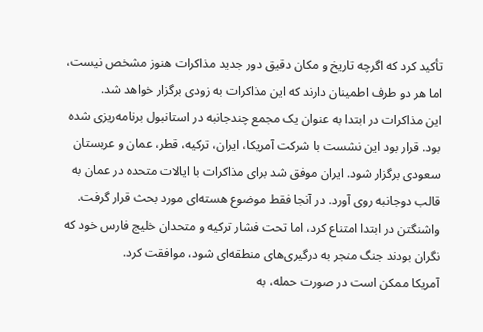تأکید کرد که اگرچه تاریخ و مکان دقیق دور جدید مذاکرات هنوز مشخص نیست، اما هر دو طرف اطمینان دارند که این مذاکرات به زودی برگزار خواهد شد.
این مذاکرات در ابتدا به عنوان یک مجمع چندجانبه در استانبول برنامه‌ریزی شده بود. قرار بود این نشست با شرکت آمریکا، ایران، ترکیه، قطر، عمان و عربستان سعودی برگزار شود. ایران موفق شد برای مذاکرات با ایالات متحده در عمان به قالب دوجانبه روی آورد. در آنجا فقط موضوع هسته‌ای مورد بحث قرار گرفت. واشنگتن در ابتدا امتناع کرد، اما تحت فشار ترکیه و متحدان خلیج فارس خود که نگران بودند جنگ منجر به درگیری‌های منطقه‌ای شود، موافقت کرد.
آمریکا ممکن است در صورت حمله، به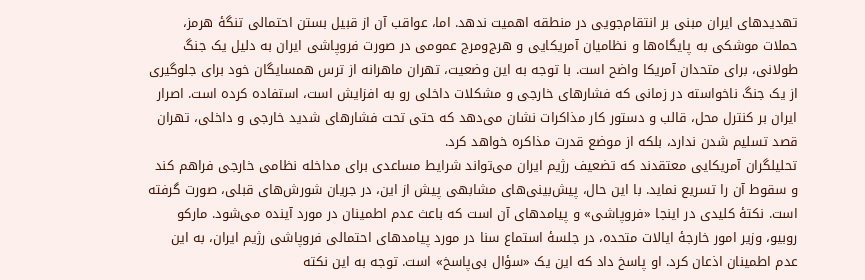تهدیدهای ایران مبنی بر انتقام‌جویی در منطقه اهمیت ندهد. اما، عواقب آن از قبیل بستن احتمالی تنگۀ هرمز، حملات موشکی به پایگاه‌ها و نظامیان آمریکایی و هرج‌ومرج عمومی در صورت فروپاشی ایران به دلیل یک جنگ طولانی، برای متحدان آمریکا واضح است. با توجه به این وضعیت، تهران ماهرانه از ترس همسایگان خود برای جلوگیری از یک جنگ ناخواسته در زمانی که فشارهای خارجی و مشکلات داخلی رو به افزایش است، استفاده کرده است. اصرار ایران بر کنترل محل، قالب و دستور کار مذاکرات نشان می‌دهد که حتی تحت فشارهای شدید خارجی و داخلی، تهران قصد تسلیم شدن ندارد، بلکه از موضع قدرت مذاکره خواهد کرد.
تحلیلگران آمریکایی معتقدند که تضعیف رژیم ایران می‌تواند شرایط مساعدی برای مداخله نظامی خارجی فراهم کند و سقوط آن را تسریع نماید. با این حال، پیش‌بینی‌های مشابهی پیش از این، در جریان شورش‌های قبلی، صورت گرفته است. نکتۀ کلیدی در اینجا «فروپاشی» و پیامدهای آن است که باعث عدم اطمینان در مورد آینده می‌شود. مارکو روبیو، وزیر امور خارجۀ ایالات متحده، در جلسۀ استماع سنا در مورد پیامدهای احتمالی فروپاشی رژیم ایران، به این عدم اطمینان اذعان کرد. او پاسخ داد که این یک «سؤال بی‌پاسخ» است. توجه به این نکته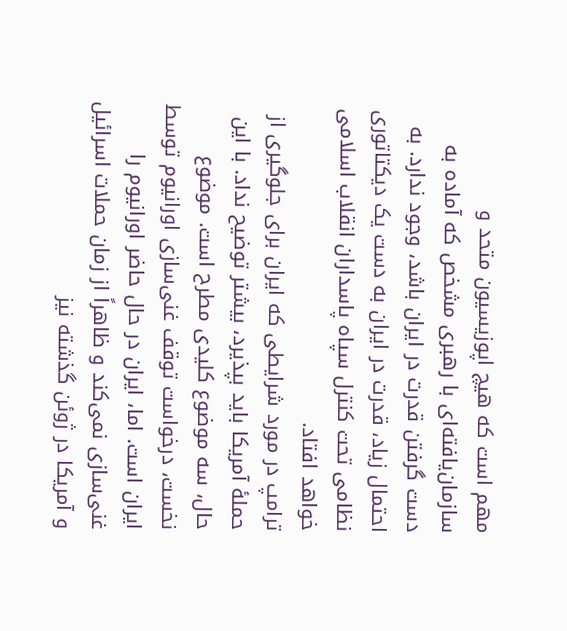مهم است که هیچ اپوزیسیون متحد و سازمان‌یافته‌ای با رهبری مشخص که آماده به دست گرفتن قدرت در ایران باشد، وجود ندارد. به احتمال زیاد، قدرت در ایران به دست یک دیکتاتوری نظامی تحت کنترل سپاه پاسداران انقلاب اسلامی خواهد افتاد.
ترامپ در مورد شرایطی که ایران برای جلوگیری از حملۀ آمریکا باید بپذیرد، بیشتر توضیح نداد. با این حال، سه موضوع کلیدی مطرح است. موضوع نخست، درخواست توقف غنی‌سازی اورانیوم توسط ایران است. اما، ایران در حال حاضر اورانیوم را غنی‌سازی نمی‌کند و ظاهراً از زمان حملات اسرائیل و آمریکا در ژوئن گذشته نیز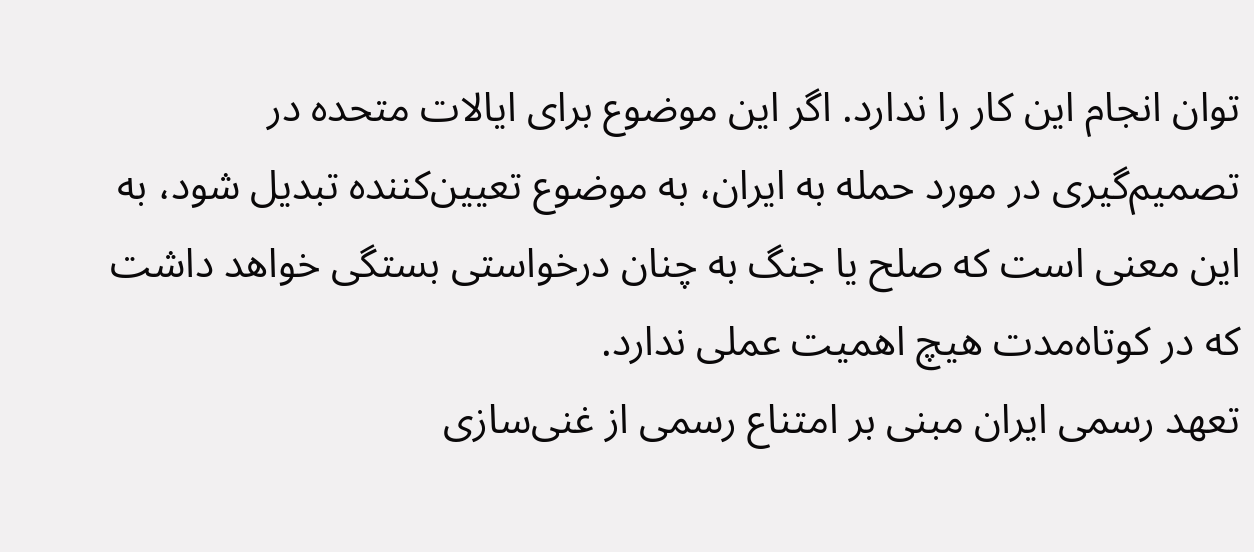توان انجام این کار را ندارد. اگر این موضوع برای ایالات متحده در تصمیم‌گیری در مورد حمله به ایران، به موضوع تعیین‌کننده تبدیل شود، به این معنی است که صلح یا جنگ به چنان درخواستی بستگی خواهد داشت که در کوتاه‌مدت هیچ اهمیت عملی ندارد.
تعهد رسمی ایران مبنی بر امتناع رسمی از غنی‌سازی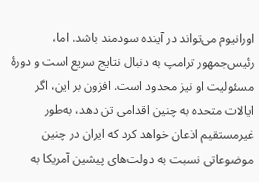اورانیوم می‌تواند در آینده سودمند باشد. اما، رئیس‌جمهور ترامپ به دنبال نتایج سریع است و دورۀ مسئولیت او نیز محدود است. افزون بر این، اگر ایالات متحده به چنین اقدامی تن دهد، به‌طور غیرمستقیم اذعان خواهد کرد که ایران در چنین موضوعاتی نسبت به دولت‌های پیشین آمریکا به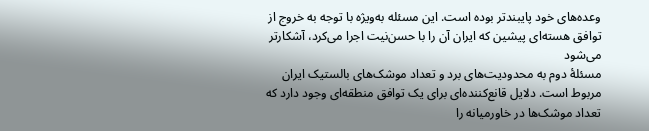وعده‌های خود پایبندتر بوده است. این مسئله به‌ویژه با توجه به خروج از توافق هسته‌ای پیشین که ایران آن را با حسن‌نیت اجرا می‌کرد، آشکارتر می‌شود
مسئلۀ دوم به محدودیت‌های برد و تعداد موشک‌های بالستیک ایران مربوط است. دلایل قانع‌کننده‌ای برای یک توافق منطقه‌ای وجود دارد که تعداد موشک‌ها در خاورمیانه را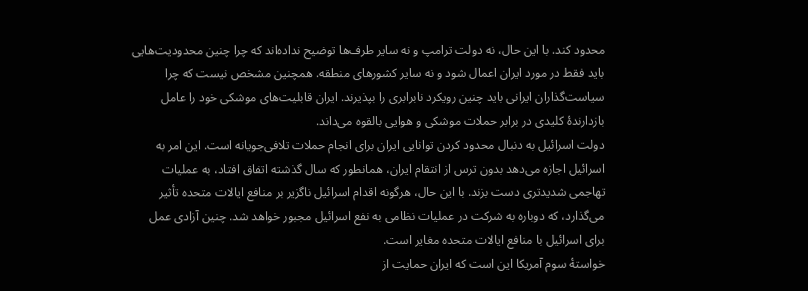محدود کند. با این حال، نه دولت ترامپ و نه سایر طرف‌ها توضیح نداده‌اند که چرا چنین محدودیت‌هایی باید فقط در مورد ایران اعمال شود و نه سایر کشورهای منطقه. همچنین مشخص نیست که چرا سیاست‌گذاران ایرانی باید چنین رویکرد نابرابری را بپذیرند. ایران قابلیت‌های موشکی خود را عامل بازدارندۀ کلیدی در برابر حملات موشکی و هوایی بالقوه می‌داند.
دولت اسرائیل به دنبال محدود کردن توانایی ایران برای انجام حملات تلافی‌جویانه است. این امر به اسرائیل اجازه می‌دهد بدون ترس از انتقام ایران، همانطور که سال گذشته اتفاق افتاد، به عملیات تهاجمی شدید‌تری دست بزند. با این حال، هرگونه اقدام اسرائیل ناگزیر بر منافع ایالات متحده تأثیر می‌گذارد، که دوباره به شرکت در عملیات نظامی به نفع اسرائیل مجبور خواهد شد. چنین آزادی عمل برای اسرائیل با منافع ایالات متحده مغایر است.
خواستۀ سوم آمریکا این است که ایران حمایت از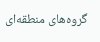گروه‌های منطقه‌ای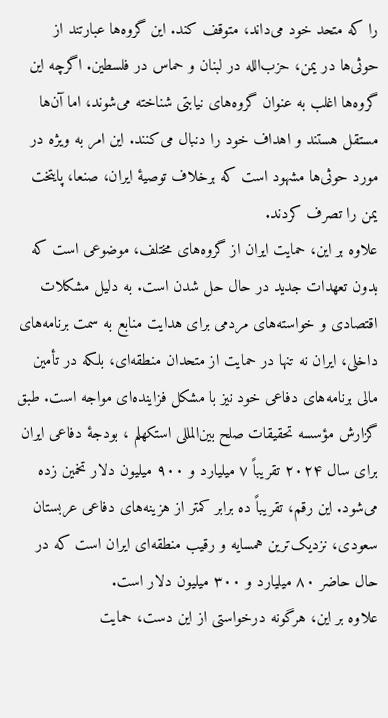را که متحد خود می‌داند، متوقف کند. این گروه‌ها عبارتند از حوثی‌ها در یمن، حزب‌الله در لبنان و حماس در فلسطین. اگرچه این گروه‌ها اغلب به عنوان گروه‌های نیابتی شناخته می‌شوند، اما آن‌ها مستقل هستند و اهداف خود را دنبال می‌کنند. این امر به ویژه در مورد حوثی‌ها مشهود است که برخلاف توصیۀ ایران، صنعا، پایتخت یمن را تصرف کردند.
علاوه بر این، حمایت ایران از گروه‌های مختلف، موضوعی است که بدون تعهدات جدید در حال حل شدن است. به دلیل مشکلات اقتصادی و خواسته‌های مردمی برای هدایت منابع به سمت برنامه‌های داخلی، ایران نه تنها در حمایت از متحدان منطقه‌ای، بلکه در تأمین مالی برنامه‌های دفاعی خود نیز با مشکل فزاینده‌ای مواجه است. طبق گزارش مؤسسه تحقیقات صلح بین‌المللی استکهلم ، بودجۀ دفاعی ایران برای سال ۲۰۲۴ تقریباً ۷ میلیارد و ٩٠٠ میلیون دلار تخمین زده می‌شود. این رقم، تقریباً ده برابر کمتر از هزینه‌های دفاعی عربستان سعودی، نزدیک‌ترین همسایه و رقیب منطقه‌ای ایران است که در حال حاضر ۸۰ میلیارد و ٣٠٠ میلیون دلار است.
علاوه بر این، هرگونه درخواستی از این دست، حمایت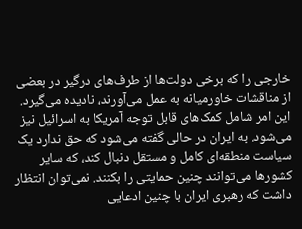خارجی را که برخی دولت‌ها از طرف‌های درگیر در بعضی از مناقشات خاورمیانه به عمل می‌آورند، نادیده می‌گیرد. این امر شامل کمک‌های قابل توجه آمریکا به اسرائیل نیز می‌شود. به ایران در حالی گفته می‌شود که حق ندارد یک سیاست منطقه‌ای کامل و مستقل دنبال کند، که سایر کشورها می‌توانند چنین حمایتی را بکنند. نمی‌توان انتظار داشت که رهبری ایران با چنین ادعایی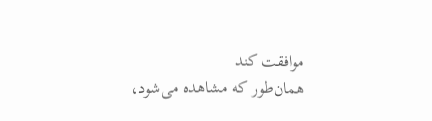موافقت کند
همان‌طور که مشاهده می‌شود،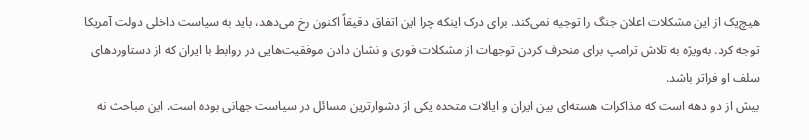هیچ‌یک از این مشکلات اعلان جنگ را توجیه نمی‌کند. برای درک اینکه چرا این اتفاق دقیقاً اکنون رخ می‌دهد، باید به سیاست داخلی دولت آمریکا توجه کرد. به‌ویژه به تلاش ترامپ برای منحرف کردن توجهات از مشکلات فوری و نشان دادن موفقیت‌هایی در روابط با ایران که از دستاوردهای سلف او فراتر باشد.
بیش از دو دهه است که مذاکرات هسته‌ای بین ایران و ایالات متحده یکی از دشوارترین مسائل در سیاست جهانی بوده است. این مباحث نه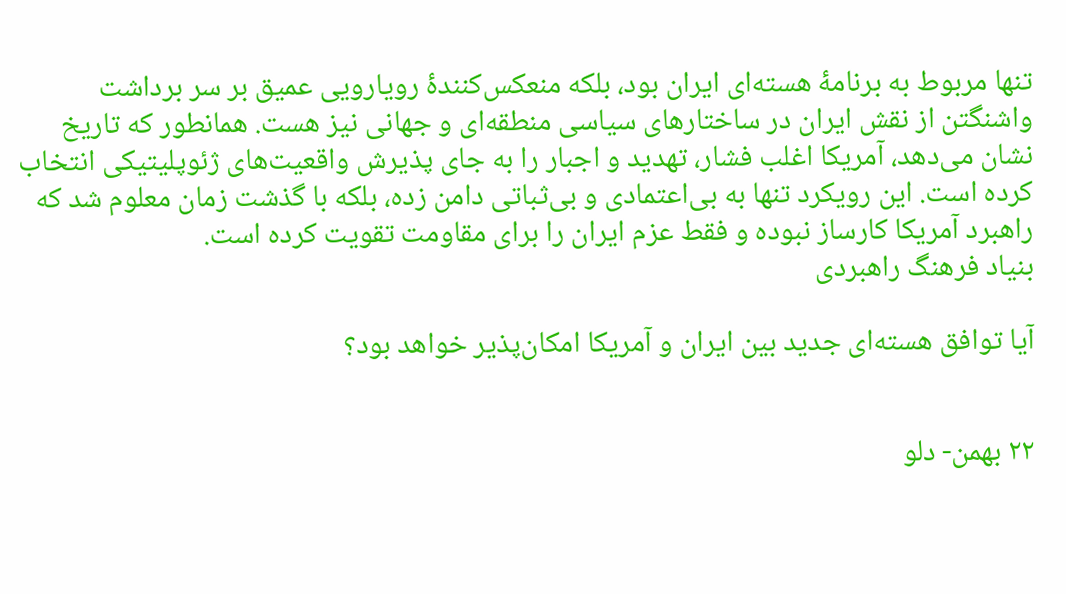تنها مربوط به برنامۀ هسته‌ای ایران بود، بلکه منعکس‌کنندۀ رویارویی عمیق بر سر برداشت واشنگتن از نقش ایران در ساختارهای سیاسی منطقه‌ای و جهانی نیز هست. همانطور که تاریخ نشان می‌دهد، آمریکا اغلب فشار، تهدید و اجبار را به جای پذیرش واقعیت‌های ژئوپلیتیکی انتخاب کرده است. این رویکرد تنها به بی‌اعتمادی و بی‌ثباتی دامن زده، بلکه با گذشت زمان معلوم شد که راهبرد آمریکا کارساز نبوده و فقط عزم ایران را برای مقاومت تقویت کرده است.
بنیاد فرهنگ راهبردی

آیا توافق هسته‌ای جدید بین ایران و آمریکا امکان‌پذیر خواهد بود؟


٢٢ بهمن- دلو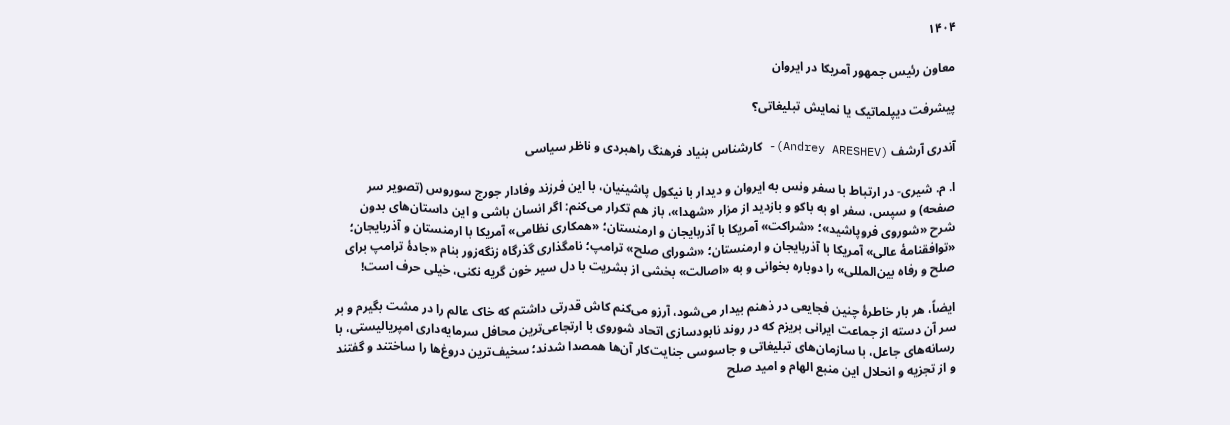١۴٠۴

معاون رئیس جمهور آمریکا در ایروان

پیشرفت دیپلماتیک یا نمایش تبلیغاتی؟

آندری آرشف (Andrey ARESHEV)- کارشناس بنیاد فرهنگ راهبردی و ناظر سیاسی

ا. م. شیری- در ارتباط با سفر ونس به ایروان و دیدار با نیکول پاشینیان، با این فرزند وفادار جورج سوروس (تصویر سر صفحه) و سپس، سفر او به باکو و بازدید از مزار «شهدا»، باز هم تکرار می‌کنم: اگر انسان باشی و این داستان‌های بدون شرح «شوروی فروپاشید»؛ «شراکت» آمریکا با آذربایجان و ارمنستان؛ «همکاری نظامی» آمریکا با ارمنستان و آذربایجان؛ «توافقنامۀ عالی» آمریکا با آذربایجان و ارمنستان؛ «شورای صلح» ترامپ؛ نامگذاری گذرگاه زنگه‌زور بنام «جادۀ ترامپ برای صلح و رفاه بین‌المللی» را دوباره بخوانی و به «اصالت» بخشی از بشریت با دل سیر خون گریه نکنی، خیلی حرف است!

ایضاً، هر بار خاطرۀ چنین فجایعی در ذهنم بیدار می‌شود، آرزو می‌کنم کاش قدرتی داشتم که خاک عالم را در مشت بگیرم و بر سر آن دسته از جماعت ایرانی بریزم که در روند نابودسازی اتحاد شوروی با ارتجاعی‌ترین محافل سرمایه‌داری امپریالیستی، با رسانه‌های جاعل، با سازمان‌های تبلیغاتی و جاسوسی جنایت‌کار آن‌ها همصدا شدند؛ سخیف‌ترین ‌دروغ‌ها را ساختند و گفتند و از تجزیه و انحلال این منبع الهام و امید صلح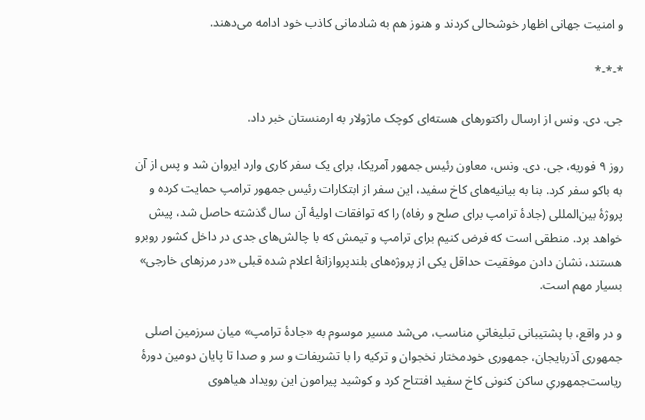و امنیت جهانی اظهار خوشحالی کردند و هنوز هم به شادمانی کاذب خود ادامه می‌دهند.

*-*-*

جی. دی. ونس از ارسال راکتورهای هسته‌ای کوچک ماژولار به ارمنستان خبر داد.

روز ٩ فوریه، جی. دی. ونس، معاون رئیس جمهور آمریکا، برای یک سفر کاری وارد ایروان شد و پس از آن به باکو سفر کرد. بنا به بیانیه‌های کاخ سفید، این سفر از ابتکارات رئیس جمهور ترامپ حمایت کرده و پروژۀ بین‌المللی (جادۀ ترامپ برای صلح و رفاه) را که توافقات اولیۀ آن سال گذشته حاصل شد، پیش خواهد برد. منطقی است که فرض کنیم برای ترامپ و تیمش که با چالش‌های جدی در داخل کشور روبرو هستند، نشان دادن موفقیت حداقل یکی از پروژه‌های بلندپروازانۀ اعلام شده قبلی «در مرزهای خارجی» بسیار مهم است.

و در واقع، با پشتیبانی تبلیغاتیِ مناسب، می‌شد مسیر موسوم به «جادهٔ ترامپ» میان سرزمین اصلی جمهوری آذربایجان، جمهوری خودمختار نخجوان و ترکیه را با تشریفات و سر و صدا تا پایان دومین دورهٔ ریاست‌جمهوریِ ساکن کنونی کاخ سفید افتتاح کرد و کوشید پیرامون این رویداد هیاهوی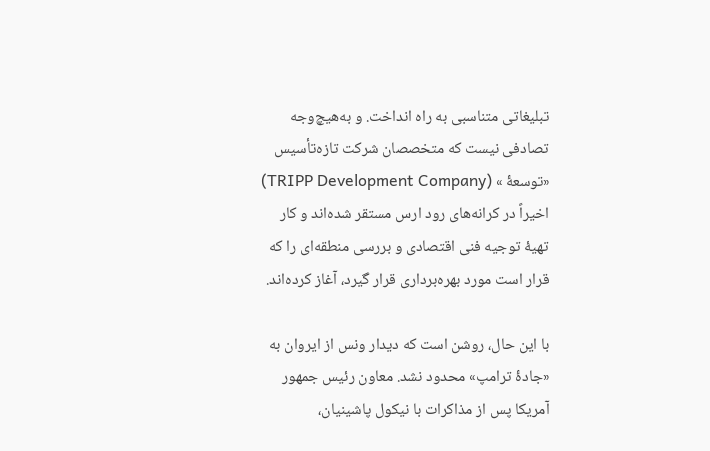تبلیغاتی متناسبی به راه انداخت. و به‌هیچ‌وجه تصادفی نیست که متخصصان شرکت تازه‌تأسیس «توسعۀ » (TRIPP Development Company) اخیراً در کرانه‌های رود ارس مستقر شده‌اند و کار تهیهٔ توجیه فنی اقتصادی و بررسی منطقه‌ای را که قرار است مورد بهره‌برداری قرار گیرد، آغاز کرده‌اند.

با این حال، روشن است که دیدار ونس از ایروان به «جادۀ ترامپ» محدود نشد. معاون رئیس جمهور آمریکا پس از مذاکرات با نیکول پاشینیان،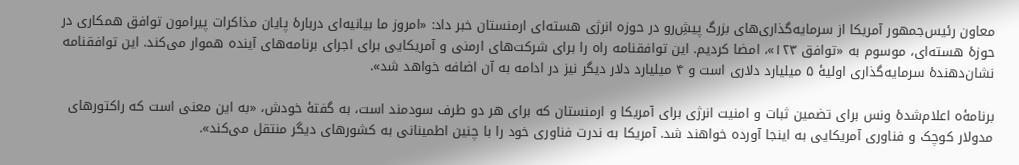معاون رئیس‌جمهور آمریکا از سرمایه‌گذاری‌های بزرگ پیشِ‌رو در حوزه انرژی هسته‌ای ارمنستان خبر داد: «امروز ما بیانیه‌ای دربارۀ پایان مذاکرات پیرامون توافق همکاری در حوزۀ هسته‌ای، موسوم به «توافق ۱۲۳»، امضا کردیم. این توافقنامه راه را برای شرکت‌های ارمنی و آمریکایی برای اجرای برنامه‌های آینده هموار می‌کند. این توافقنامه نشان‌دهندۀ سرمایه‌گذاری اولیۀ ۵ میلیارد دلاری است و ۴ میلیارد دلار دیگر نیز در ادامه به آن اضافه خواهد شد».

برنامۀه اعلام‌شدۀ ونس برای تضمین ثبات و امنیت انرژی برای آمریکا و ارمنستان که برای هر دو طرف سودمند است، به گفتۀ خودش، «به این معنی است که راکتورهای مدولار کوچک و فناوری آمریکایی به اینجا آورده خواهند شد. آمریکا به ندرت فناوری خود را با چنین اطمینانی به کشورهای دیگر منتقل می‌کند».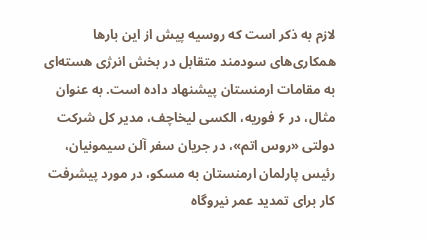لازم به ذکر است که روسیه پیش از این بارها همکاری‌های سودمند متقابل در بخش انرژی هسته‌ای به مقامات ارمنستان پیشنهاد داده است. به عنوان مثال، در ۶ فوریه، الکسی لیخاچف، مدیر کل شرکت دولتی «روس اتم»، در جریان سفر آلن سیمونیان، رئیس پارلمان ارمنستان به مسکو، در مورد پیشرفت کار برای تمدید عمر نیروگاه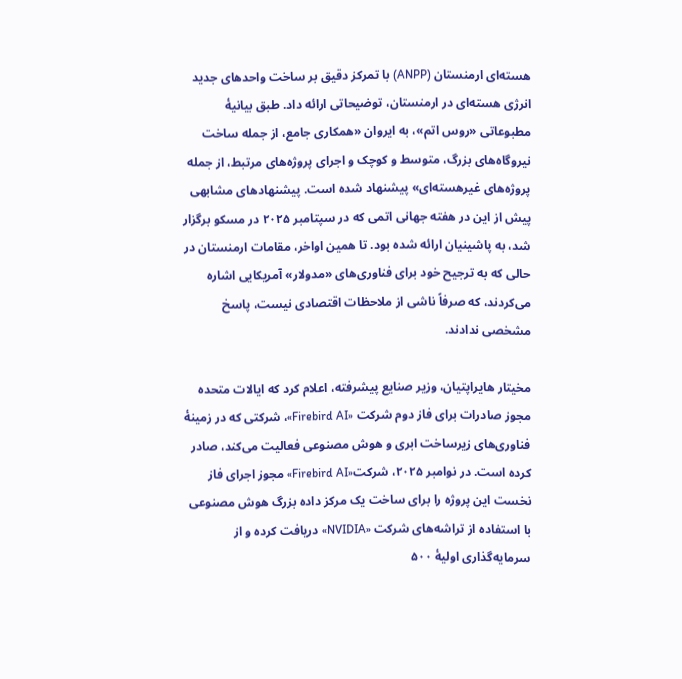هسته‌ای ارمنستان (ANPP) با تمرکز دقیق بر ساخت واحدهای جدید انرژی هسته‌ای در ارمنستان، توضیحاتی ارائه داد. طبق بیانیۀ مطبوعاتی «روس اتم»، به ایروان «همکاری جامع، از جمله ساخت نیروگاه‌های بزرگ، متوسط و کوچک و اجرای پروژه‌های مرتبط، از جمله پروژه‌های غیرهسته‌ای» پیشنهاد شده است. پیشنهادهای مشابهی پیش از این در هفته جهانی اتمی که در سپتامبر ٢٠٢۵ در مسکو برگزار شد، به پاشینیان ارائه شده بود. تا همین اواخر، مقامات ارمنستان در حالی که به ترجیح خود برای فناوری‌های «مدولار» آمریکایی اشاره می‌کردند، که صرفاً ناشی از ملاحظات اقتصادی نیست، پاسخ مشخصی ندادند.

مخیتار هایراپتیان، وزیر صنایع پیشرفته، اعلام کرد که ایالات متحده مجوز صادرات برای فاز دوم شرکت «Firebird AI»، شرکتی که در زمینۀ فناوری‌های زیرساخت ابری و هوش مصنوعی فعالیت می‌کند، صادر کرده است. در نوامبر ۲۰۲۵، شرکت«Firebird AI» مجوز اجرای فاز نخست این پروژه را برای ساخت یک مرکز داده بزرگ هوش مصنوعی با استفاده از تراشه‌های شرکت «NVIDIA» دریافت کرده و از سرمایه‌گذاری اولیۀ ۵۰۰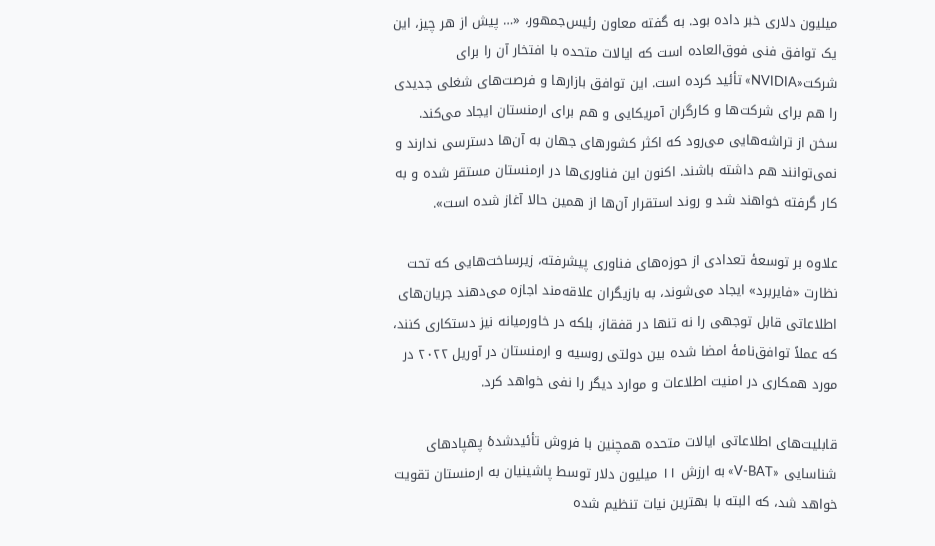میلیون دلاری خبر داده بود. به گفته معاون رئیس‌جمهور، «… پیش از هر چیز، این یک توافق فنی فوق‌العاده است که ایالات متحده با افتخار آن را برای شرکت«NVIDIA» تأئید کرده است. این توافق بازارها و فرصت‌های شغلی جدیدی را هم برای شرکت‌ها و کارگران آمریکایی و هم برای ارمنستان ایجاد می‌کند. سخن از تراشه‌هایی می‌رود که اکثر کشورهای جهان به آن‌ها دسترسی ندارند و نمی‌توانند هم داشته باشند. اکنون این فناوری‌ها در ارمنستان مستقر شده و به کار گرفته خواهند شد و روند استقرار آن‌ها از همین حالا آغاز شده است».

علاوه بر توسعۀ تعدادی از حوزه‌های فناوری پیشرفته، زیرساخت‌هایی که تحت نظارت «فایربرد» ایجاد می‌شوند، به بازیگران علاقه‌مند اجازه می‌دهند جریان‌های اطلاعاتی قابل توجهی را نه تنها در قفقاز، بلکه در خاورمیانه نیز دستکاری کنند، که عملاً توافق‌نامۀ امضا شده بین دولتی روسیه و ارمنستان در آوریل ٢٠٢٢ در مورد همکاری در امنیت اطلاعات و موارد دیگر را نفی خواهد کرد.

قابلیت‌های اطلاعاتی ایالات متحده همچنین با فروش تأئیدشدۀ پهپادهای شناسایی «V-BAT» به ارزش ۱۱ میلیون دلار توسط پاشینیان به ارمنستان تقویت خواهد شد، که البته با بهترین نیات تنظیم شده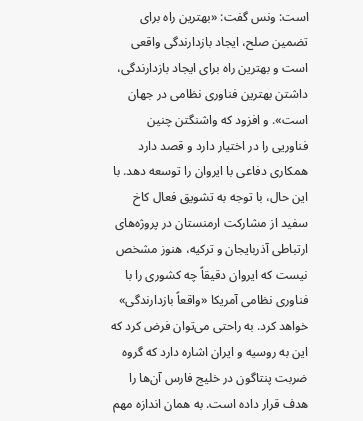است: ونس گفت: «بهترین راه برای تضمین صلح، ایجاد بازدارندگی واقعی است و بهترین راه برای ایجاد بازدارندگی، داشتن بهترین فناوری نظامی در جهان است». و افزود که واشنگتن چنین فناوریی را در اختیار دارد و قصد دارد همکاری دفاعی با ایروان را توسعه دهد. با این حال، با توجه به تشویق فعال کاخ سفید از مشارکت ارمنستان در پروژه‌های ارتباطی آذربایجان و ترکیه، هنوز مشخص نیست که ایروان دقیقاً چه کشوری را با فناوری نظامی آمریکا «واقعاً بازدارندگی» خواهد کرد. به راحتی می‌توان فرض کرد که این به روسیه و ایران اشاره دارد که گروه ضربت پنتاگون در خلیج فارس آن‌ها را هدف قرار داده است. به همان اندازه مهم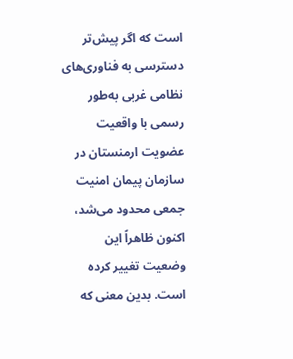است که اگر پیش‌تر دسترسی به فناوری‌های نظامی غربی به‌طور رسمی با واقعیت عضویت ارمنستان در سازمان پیمان امنیت جمعی محدود می‌شد، اکنون ظاهراً این وضعیت تغییر کرده است. بدین معنی که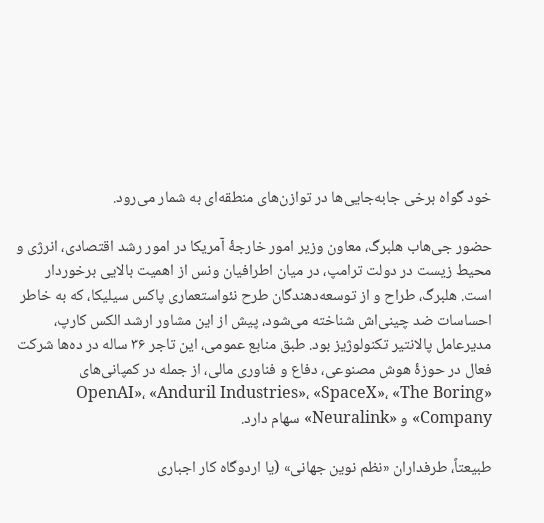خود گواه برخی جابه‌جایی‌ها در توازن‌های منطقه‌ای به شمار می‌رود.

حضور جی‌هاب هلبرگ، معاون وزیر امور خارجۀ آمریکا در امور رشد اقتصادی، انرژی و محیط زیست در دولت ترامپ، در میان اطرافیان ونس از اهمیت بالایی برخوردار است. هلبرگ، طراح و از توسعه‌دهندگان طرح نئواستعماری پاکس سیلیکا، که به خاطر احساسات ضد چینی‌اش شناخته می‌شود، پیش از این مشاور ارشد الکس کارپ، مدیرعامل پالانتیر تکنولوژیز بود. طبق منابع عمومی، این تاجر ۳۶ ساله در ده‌ها شرکت فعال در حوزۀ هوش مصنوعی، دفاع و فناوری مالی، از جمله در کمپانی‌های «OpenAI»، «Anduril Industries»، «SpaceX»، «The Boring Company» و «Neuralink» سهام دارد.

طبیعتاً، طرفداران «نظم نوین جهانی» (یا اردوگاه کار اجباری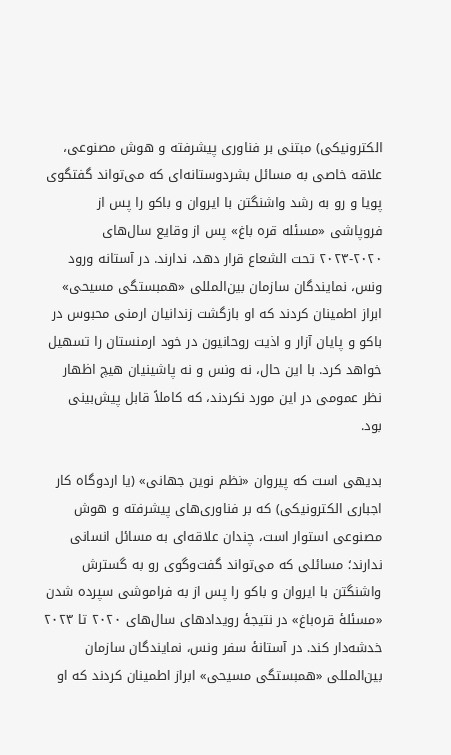الکترونیکی) مبتنی بر فناوری پیشرفته و هوش مصنوعی، علاقه خاصی به مسائل بشردوستانه‌ای که می‌تواند گفتگوی پویا و رو به رشد واشنگتن با ایروان و باکو را پس از فروپاشی «مسئله قره باغ» پس از وقایع سال‌های ۲۰۲۰-۲۰۲۳ تحت الشعاع قرار دهد، ندارند. در آستانه ورود ونس، نمایندگان سازمان بین‌المللی «همبستگی مسیحی» ابراز اطمینان کردند که او بازگشت زندانیان ارمنی محبوس در باکو و پایان آزار و اذیت روحانیون در خود ارمنستان را تسهیل خواهد کرد. با این حال، نه ونس و نه پاشینیان هیچ اظهار نظر عمومی در این مورد نکردند، که کاملاً قابل پیش‌بینی بود.

بدیهی است که پیروان «نظم نوین جهانی» (یا اردوگاه کار اجباری الکترونیکی) که بر فناوری‌های پیشرفته و هوش مصنوعی استوار است، چندان علاقه‌ای به مسائل انسانی ندارند؛ مسائلی که می‌تواند گفت‌وگوی رو به گسترش واشنگتن با ایروان و باکو را پس از به فراموشی سپرده شدن «مسئلۀ قره‌باغ» در نتیجۀ رویدادهای سال‌های ۲۰۲۰ تا ۲۰۲۳ خدشه‌دار کند. در آستانۀ سفر ونس، نمایندگان سازمان بین‌المللی «همبستگی مسیحی» ابراز اطمینان کردند که او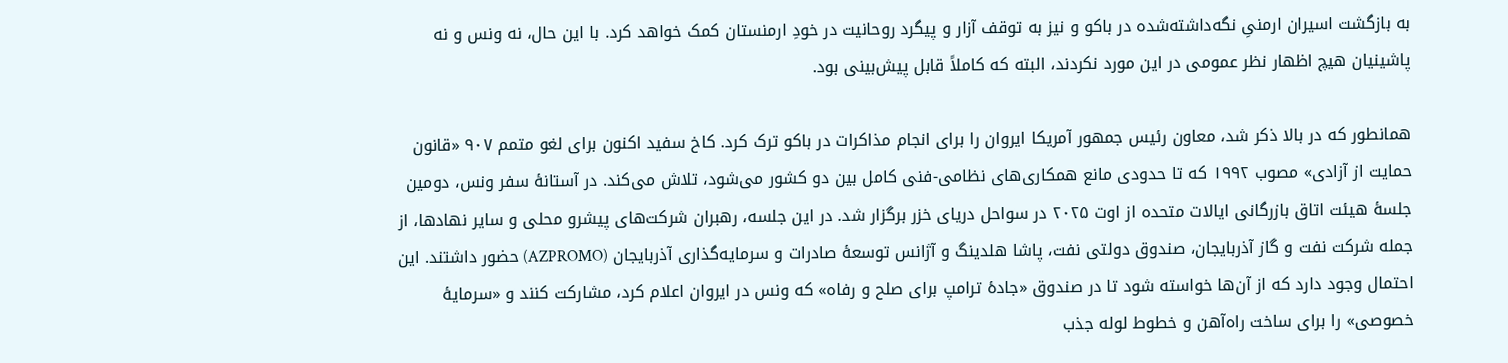به بازگشت اسیران ارمنیِ نگه‌داشته‌شده در باکو و نیز به توقف آزار و پیگرد روحانیت در خودِ ارمنستان کمک خواهد کرد. با این حال، نه ونس و نه پاشینیان هیچ اظهار نظر عمومی در این مورد نکردند، البته که کاملاً قابل پیش‌بینی بود.

همانطور که در بالا ذکر شد، معاون رئیس جمهور آمریکا ایروان را برای انجام مذاکرات در باکو ترک کرد. کاخ سفید اکنون برای لغو متمم ۹۰۷ «قانون حمایت از آزادی» مصوب ۱۹۹۲ که تا حدودی مانع همکاری‌های نظامی-فنی کامل بین دو کشور می‌شود، تلاش می‌کند. در آستانۀ سفر ونس، دومین جلسۀ هیئت اتاق بازرگانی ایالات متحده از اوت ۲۰۲۵ در سواحل دریای خزر برگزار شد. در این جلسه، رهبران شرکت‌های پیشرو محلی و سایر نهادها، از جمله شرکت نفت و گاز آذربایجان، صندوق دولتی نفت، پاشا هلدینگ و آژانس توسعۀ صادرات و سرمایه‌گذاری آذربایجان (AZPROMO) حضور داشتند. این احتمال وجود دارد که از آن‌ها خواسته شود تا در صندوق «جادۀ ترامپ برای صلح و رفاه» که ونس در ایروان اعلام کرد، مشارکت کنند و «سرمایۀ خصوصی» را برای ساخت راه‌آهن و خطوط لوله جذب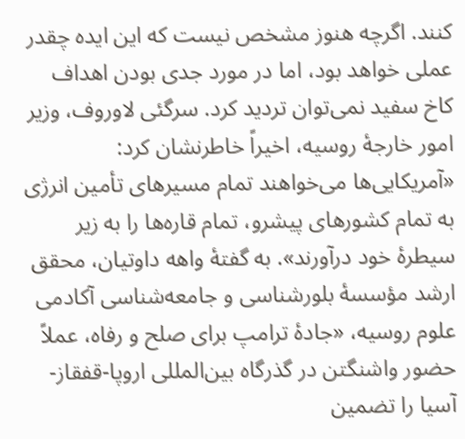کنند. اگرچه هنوز مشخص نیست که این ایده چقدر عملی خواهد بود، اما در مورد جدی بودن اهداف کاخ سفید نمی‌توان تردید کرد. سرگئی لاوروف، وزیر امور خارجۀ روسیه، اخیراً خاطرنشان کرد: «آمریکایی‌ها می‌خواهند تمام مسیرهای تأمین انرژی به تمام کشورهای پیشرو، تمام قاره‌ها را به زیر سیطرۀ خود درآورند». به گفتۀ واهه داوتیان، محقق ارشد مؤسسۀ بلورشناسی و جامعه‌شناسی آکادمی علوم روسیه، «جادۀ ترامپ برای صلح و رفاه، عملاً حضور واشنگتن در گذرگاه بین‌المللی اروپا-قفقاز-آسیا را تضمین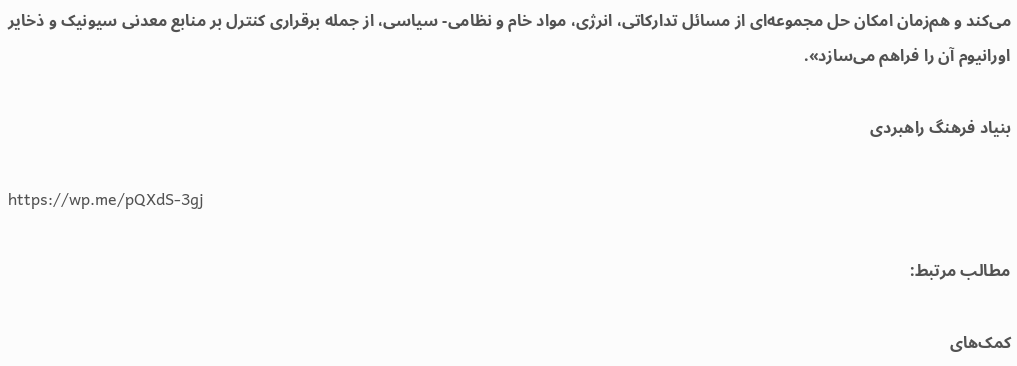می‌کند و هم‌زمان امکان حل مجموعه‌ای از مسائل تدارکاتی، انرژی، مواد خام و نظامی- سیاسی، از جمله برقراری کنترل بر منابع معدنی سیونیک و ذخایر اورانیوم آن را فراهم می‌سازد».

بنیاد فرهنگ راهبردی

https://wp.me/pQXdS-3gj

مطالب مرتبط:

کمک‌های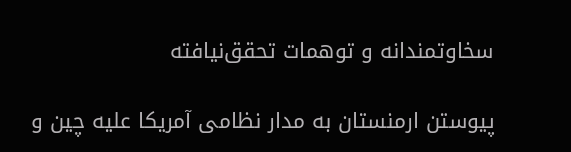سخاوتمندانه و توهمات تحقق‌نیافته

پیوستن ارمنستان به مدار نظامی آمریکا علیه چین و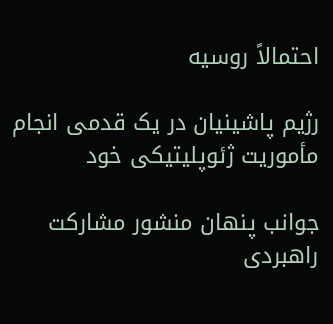احتمالاً روسیه

رژیم پاشینیان در یک قدمی انجام مأموریت ژئوپلیتیکی خود

جوانب پنهان منشور مشارکت راهبردی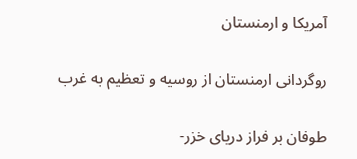آمریکا و ارمنستان

روگردانی ارمنستان از روسیه و تعظیم به غرب

طوفان بر فراز دریای خزر-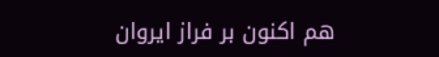هم اکنون بر فراز ایروان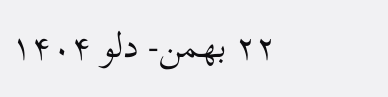٢٢ بهمن- دلو ١۴٠۴